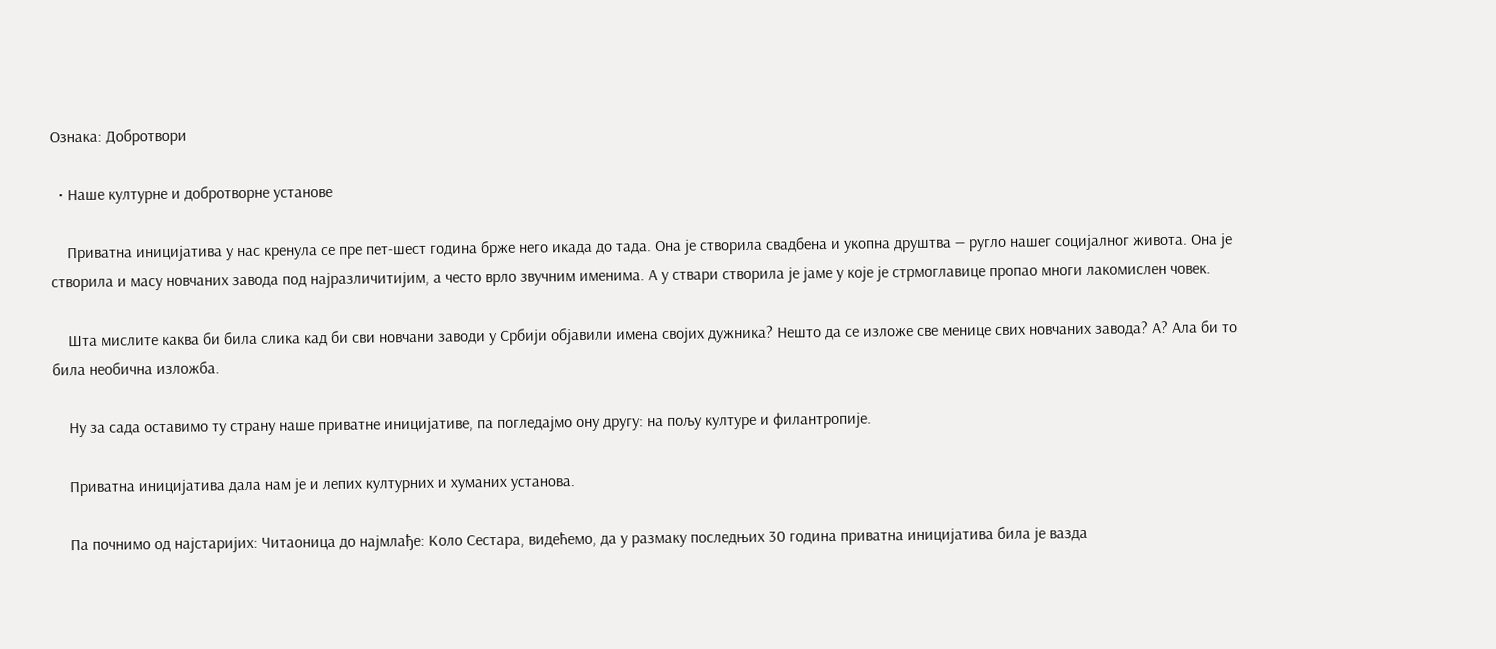Ознака: Добротвори

  • Наше културне и добротворне установе

    Приватна иницијатива у нас кренула се пре пет-шест година брже него икада до тада. Она је створила свадбена и укопна друштва — ругло нашег социјалног живота. Она је створила и масу новчаних завода под најразличитијим, а често врло звучним именима. А у ствари створила је јаме у које је стрмоглавице пропао многи лакомислен човек.

    Шта мислите каква би била слика кад би сви новчани заводи у Србији објавили имена својих дужника? Нешто да се изложе све менице свих новчаних завода? А? Ала би то била необична изложба.

    Ну за сада оставимо ту страну наше приватне иницијативе, па погледајмо ону другу: на пољу културе и филантропије.

    Приватна иницијатива дала нам је и лепих културних и хуманих установа.

    Па почнимо од најстаријих: Читаоница до најмлађе: Коло Сестара, видећемо, да у размаку последњих 30 година приватна иницијатива била је вазда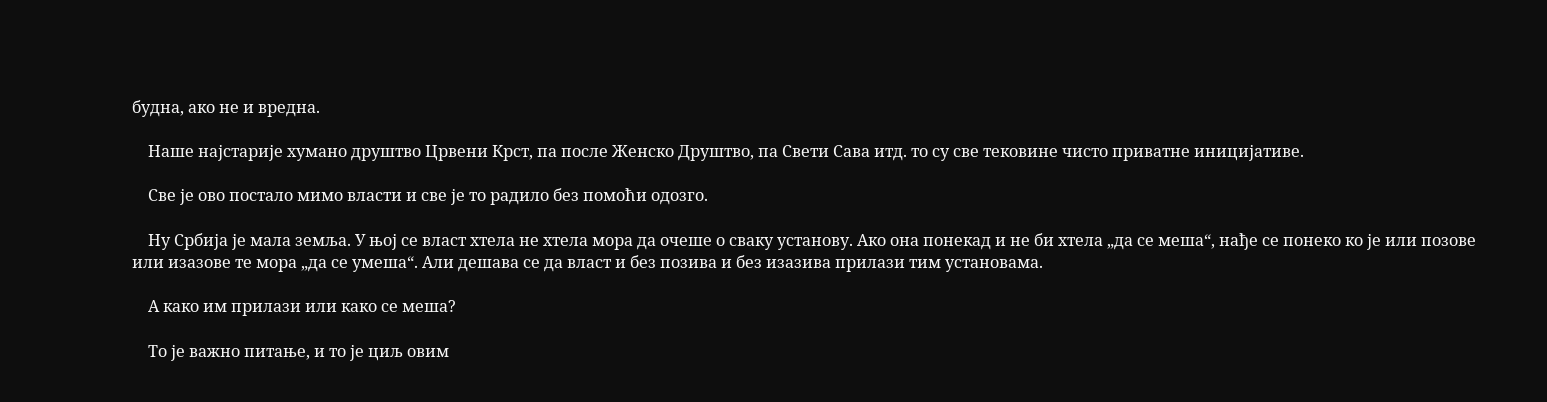будна, ако не и вредна.

    Наше најстарије хумано друштво Црвени Крст, па после Женско Друштво, па Свети Сава итд. то су све тековине чисто приватне иницијативе.

    Све је ово постало мимо власти и све је то радило без помоћи одозго.

    Ну Србија је мала земља. У њој се власт хтела не хтела мора да очеше о сваку установу. Ако она понекад и не би хтела „да се меша“, нађе се понеко ко је или позове или изазове те мора „да се умеша“. Али дешава се да власт и без позива и без изазива прилази тим установама.

    А како им прилази или како се меша?

    То је важно питање, и то је циљ овим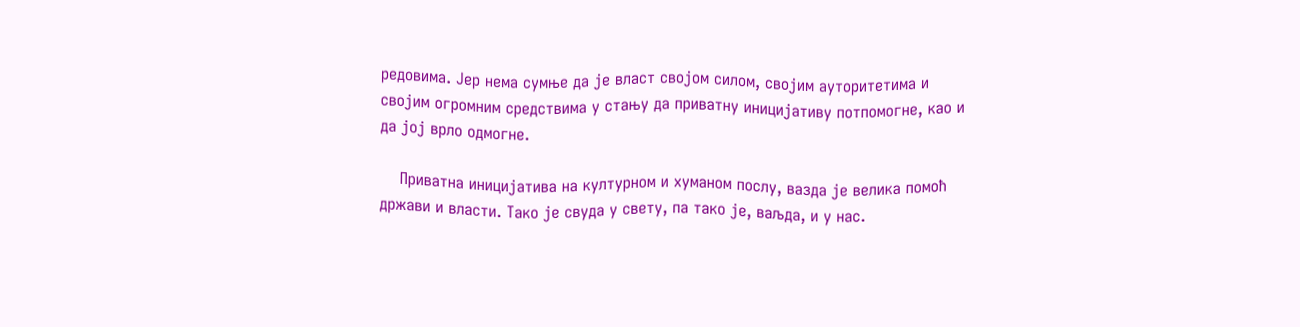редовима. Јер нема сумње да је власт својом силом, својим ауторитетима и својим огромним средствима у стању да приватну иницијативу потпомогне, као и да јој врло одмогне.

    Приватна иницијатива на културном и хуманом послу, вазда је велика помоћ држави и власти. Тако је свуда у свету, па тако је, ваљда, и у нас.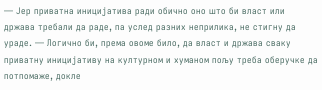— Јер приватна иницијатива ради обично оно што би власт или држава требали да раде, па услед разних неприлика, не стигну да ураде. — Логично би, према овоме било, да власт и држава сваку приватну иницијативу на културном и хуманом пољу треба оберучке да потпомаже, докле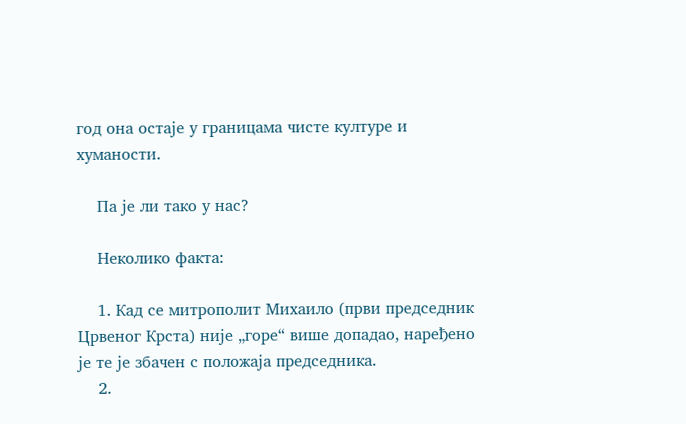год она остаје у границама чисте културе и хуманости.

    Па је ли тако у нас?

    Неколико факта:

    1. Кад се митрополит Михаило (први председник Црвеног Крста) није „горе“ више допадао, наређено је те је збачен с положаја председника.
    2.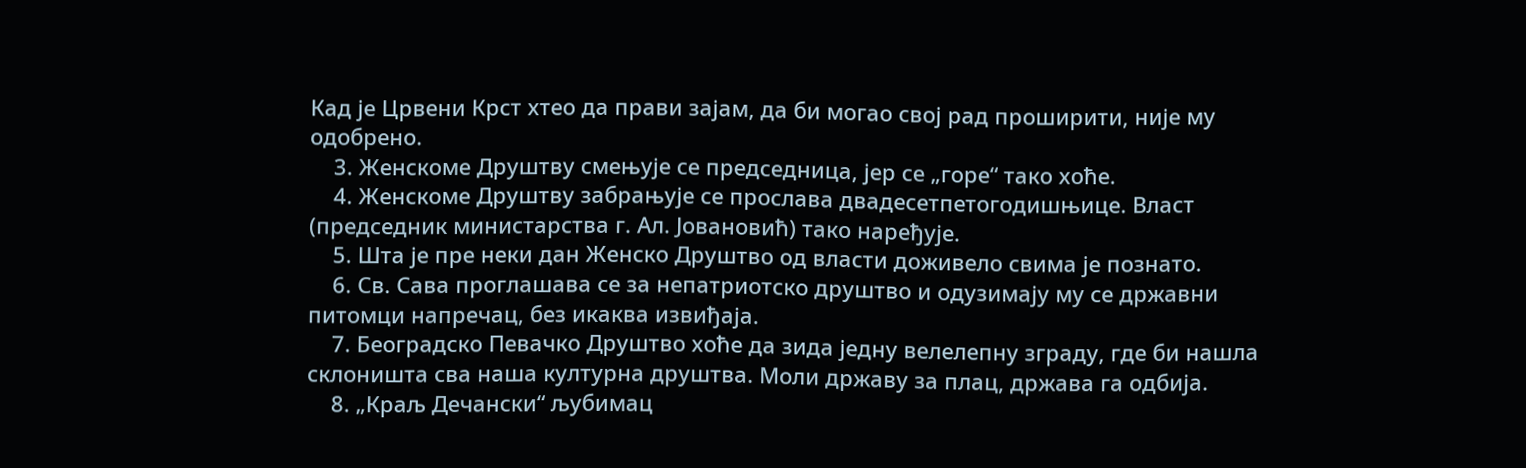Кад је Црвени Крст хтео да прави зајам, да би могао свој рад проширити, није му одобрено.
    3. Женскоме Друштву смењује се председница, јер се „горе“ тако хоће.
    4. Женскоме Друштву забрањује се прослава двадесетпетогодишњице. Власт (председник министарства г. Ал. Јовановић) тако наређује.
    5. Шта је пре неки дан Женско Друштво од власти доживело свима је познато.
    6. Св. Сава проглашава се за непатриотско друштво и одузимају му се државни питомци напречац, без икаква извиђаја.
    7. Београдско Певачко Друштво хоће да зида једну велелепну зграду, где би нашла склоништа сва наша културна друштва. Моли државу за плац, држава га одбија.
    8. „Краљ Дечански“ љубимац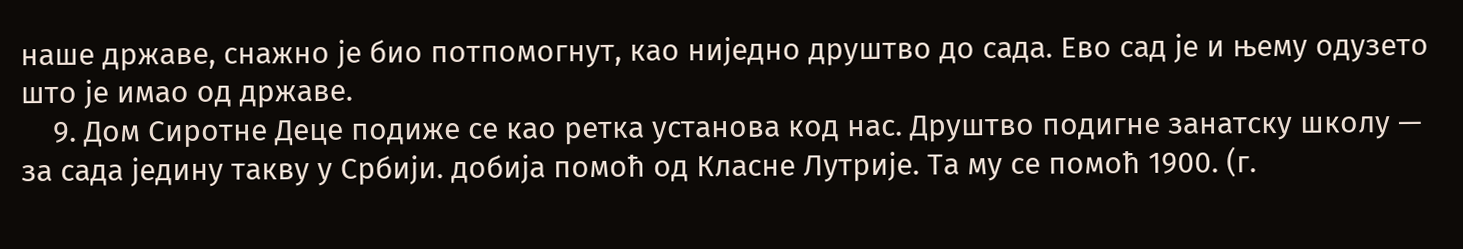наше државе, снажно је био потпомогнут, као ниједно друштво до сада. Ево сад је и њему одузето што је имао од државе.
    9. Дом Сиротне Деце подиже се као ретка установа код нас. Друштво подигне занатску школу — за сада једину такву у Србији. добија помоћ од Класне Лутрије. Та му се помоћ 1900. (г.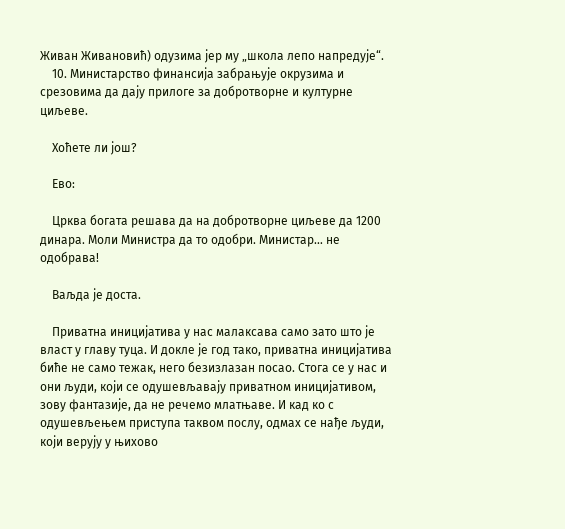Живан Живановић) одузима јер му „школа лепо напредује“.
    10. Министарство финансија забрањује окрузима и срезовима да дају прилоге за добротворне и културне циљеве.

    Хоћете ли још?

    Ево:

    Црква богата решава да на добротворне циљеве да 1200 динара. Моли Министра да то одобри. Министар… не одобрава!

    Ваљда је доста.

    Приватна иницијатива у нас малаксава само зато што је власт у главу туца. И докле је год тако, приватна иницијатива биће не само тежак, него безизлазан посао. Стога се у нас и они људи, који се одушевљавају приватном иницијативом, зову фантазије, да не речемо млатњаве. И кад ко с одушевљењем приступа таквом послу, одмах се нађе људи, који верују у њихово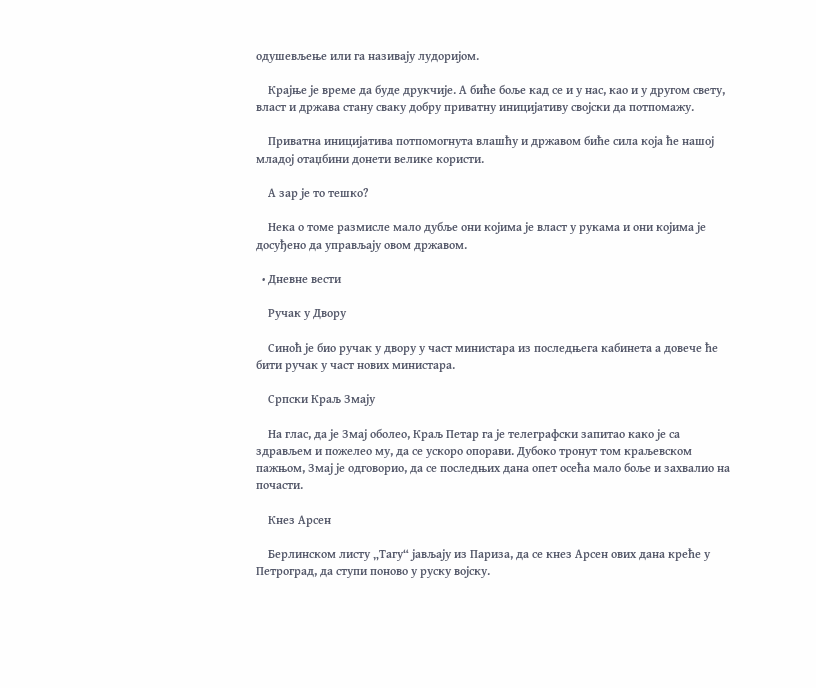одушевљење или га називају лудоријом.

    Крајње је време да буде друкчије. А биће боље кад се и у нас, као и у другом свету, власт и држава стану сваку добру приватну иницијативу својски да потпомажу.

    Приватна иницијатива потпомогнута влашћу и државом биће сила која ће нашој младој отаџбини донети велике користи.

    А зар је то тешко?

    Нека о томе размисле мало дубље они којима је власт у рукама и они којима је досуђено да управљају овом државом.

  • Дневне вести

    Ручак у Двору

    Синоћ је био ручак у двору у част министара из последњега кабинета а довече ће бити ручак у част нових министара.

    Српски Краљ Змају

    На глас, да је Змај оболео, Краљ Петар га је телеграфски запитао како је са здрављем и пожелео му, да се ускоро опорави. Дубоко тронут том краљевском пажњом, Змај је одговорио, да се последњих дана опет осећа мало боље и захвалио на почасти.

    Кнез Арсен

    Берлинском листу „Тагу“ јављају из Париза, да се кнез Арсен ових дана креће у Петроград, да ступи поново у руску војску.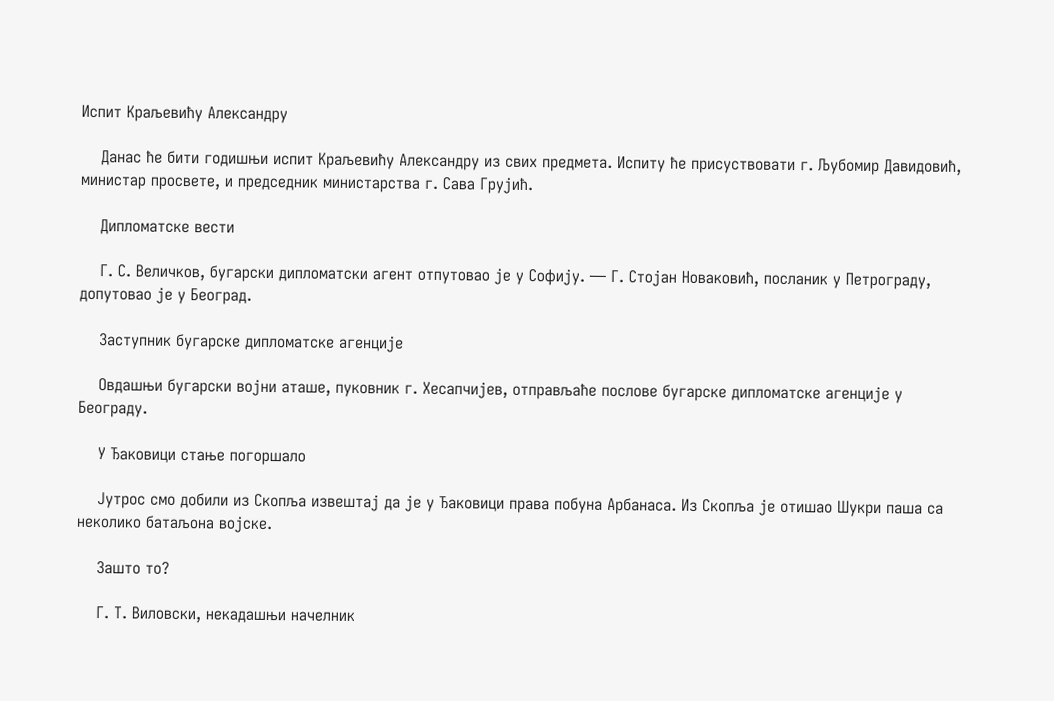Испит Краљевићу Александру

    Данас ће бити годишњи испит Краљевићу Александру из свих предмета. Испиту ће присуствовати г. Љубомир Давидовић, министар просвете, и председник министарства г. Сава Грујић.

    Дипломатске вести

    Г. С. Величков, бугарски дипломатски агент отпутовао је у Софију. — Г. Стојан Новаковић, посланик у Петрограду, допутовао је у Београд.

    Заступник бугарске дипломатске агенције

    Овдашњи бугарски војни аташе, пуковник г. Хесапчијев, отправљаће послове бугарске дипломатске агенције у Београду.

    У Ђаковици стање погоршало

    Јутрос смо добили из Скопља извештај да је у Ђаковици права побуна Арбанаса. Из Скопља је отишао Шукри паша са неколико батаљона војске.

    Зашто то?

    Г. Т. Виловски, некадашњи начелник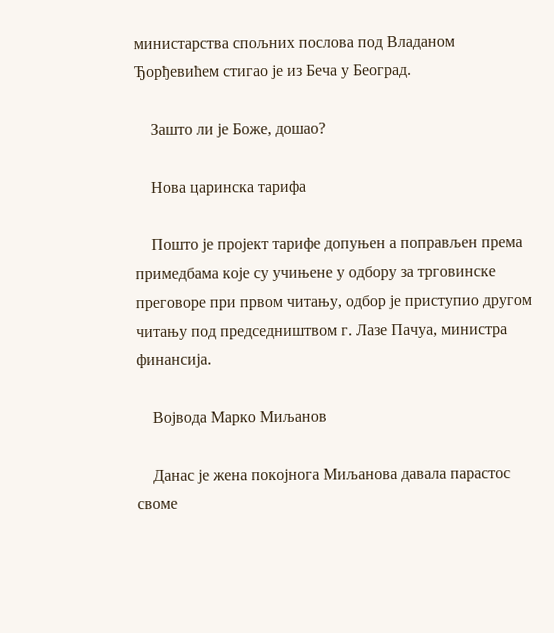министарства спољних послова под Владаном Ђорђевићем стигао је из Беча у Београд.

    Зашто ли је Боже, дошао?

    Нова царинска тарифа

    Пошто је пројект тарифе допуњен а поправљен према примедбама које су учињене у одбору за трговинске преговоре при првом читању, одбор је приступио другом читању под председништвом г. Лазе Пачуа, министра финансија.

    Војвода Марко Миљанов

    Данас је жена покојнога Миљанова давала парастос своме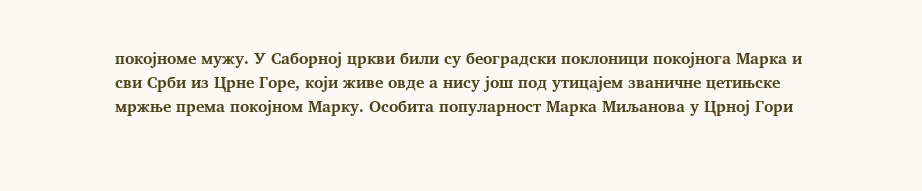покојноме мужу. У Саборној цркви били су београдски поклоници покојнога Марка и сви Срби из Црне Горе, који живе овде а нису још под утицајем званичне цетињске мржње према покојном Марку. Особита популарност Марка Миљанова у Црној Гори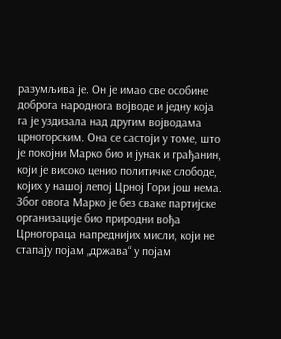разумљива је. Он је имао све особине доброга народнога војводе и једну која га је уздизала над другим војводама црногорским. Она се састоји у томе, што је покојни Марко био и јунак и грађанин, који је високо ценио политичке слободе, којих у нашој лепој Црној Гори још нема. Због овога Марко је без сваке партијске организације био природни вођа Црногораца напреднијих мисли, који не стапају појам „држава“ у појам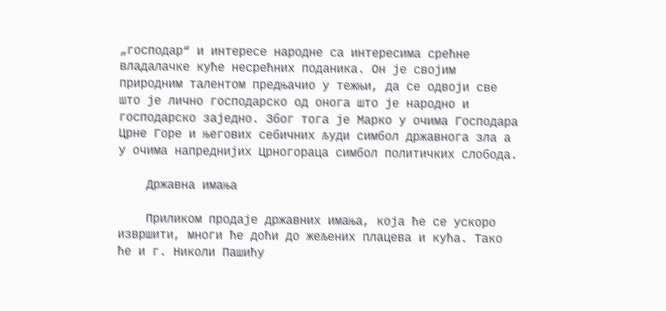„господар“ и интересе народне са интересима срећне владалачке куће несрећних поданика. Он је својим природним талентом предњачио у тежњи, да се одвоји све што је лично господарско од онога што је народно и господарско заједно. Због тога је Марко у очима Господара Црне Горе и његових себичних људи симбол државнога зла а у очима напреднијих Црногораца симбол политичких слобода.

    Државна имања

    Приликом продаје државних имања, која ће се ускоро извршити, многи ће доћи до жељених плацева и кућа. Тако ће и г. Николи Пашићу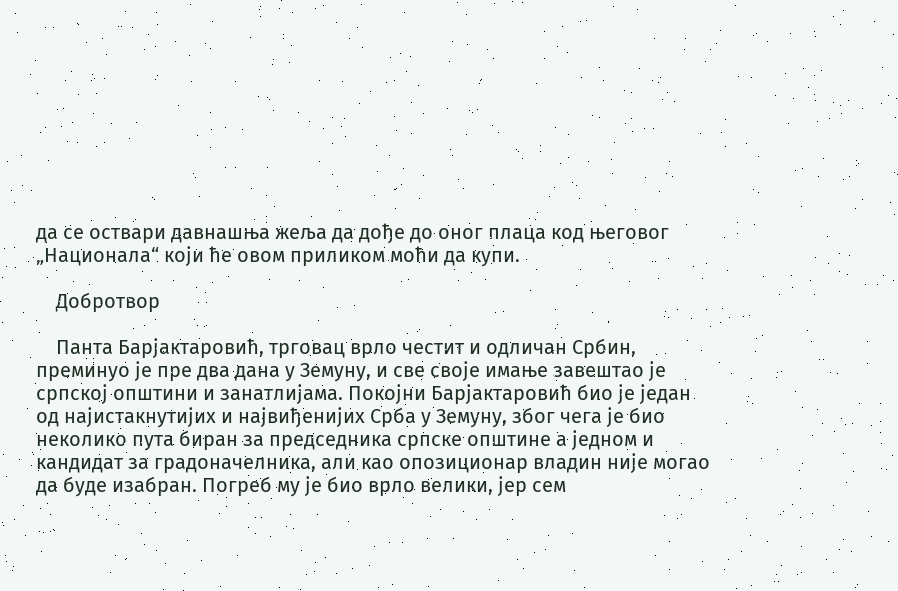да се оствари давнашња жеља да дође до оног плаца код његовог „Национала“ који ће овом приликом моћи да купи.

    Добротвор

    Панта Барјактаровић, трговац врло честит и одличан Србин, преминуо је пре два дана у Земуну, и све своје имање завештао је српској општини и занатлијама. Покојни Барјактаровић био је један од најистакнутијих и највиђенијих Срба у Земуну, због чега је био неколико пута биран за председника српске општине а једном и кандидат за градоначелника, али као опозиционар владин није могао да буде изабран. Погреб му је био врло велики, јер сем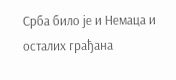Срба било је и Немаца и осталих грађана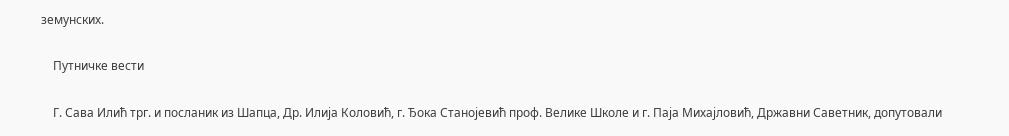земунских.

    Путничке вести

    Г. Сава Илић трг. и посланик из Шапца, Др. Илија Коловић, г. Ђока Станојевић проф. Велике Школе и г. Паја Михајловић, Државни Саветник, допутовали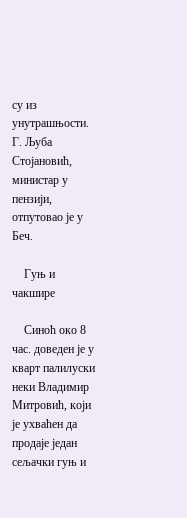су из унутрашњости. Г. Љуба Стојановић, министар у пензији, отпутовао је у Беч.

    Гуњ и чакшире

    Синоћ око 8 час. доведен је у кварт палилуски неки Владимир Митровић, који је ухваћен да продаје један сељачки гуњ и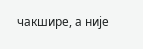чакшире, а није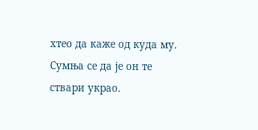хтео да каже од куда му. Сумња се да је он те ствари украо.